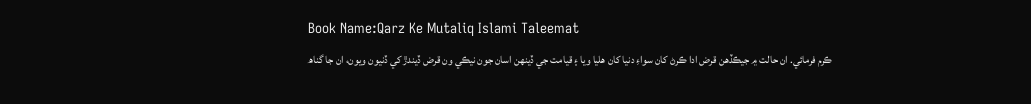Book Name:Qarz Ke Mutaliq Islami Taleemat
ڪرم فرمائي. ان حالت ۾ جيڪڏهن قرض ادا ڪرڻ کان سواءِ دنيا کان هليا ويا ۽ قيامت جي ڏينهن اسان جون نيڪي ون قرض ڏيندڙ کي ڏنيون ويون، ان جا گناھ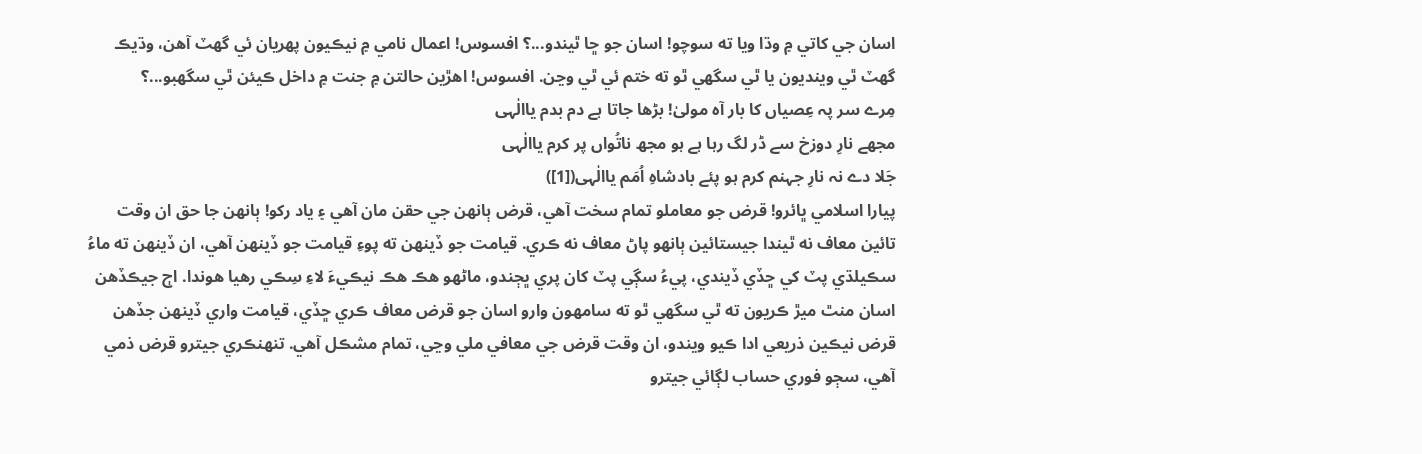اسان جي کاتي ۾ وڌا ويا ته سوچو! اسان جو ڇا ٿيندو...؟ افسوس! اعمال نامي ۾ نيڪيون پهريان ئي گهٽ آهن، وڌيڪ گهٽ ٿي وينديون يا ٿي سگهي ٿو ته ختم ئي ٿي وڃن. افسوس! اهڙين حالتن ۾ جنت ۾ داخل ڪيئن ٿي سگهبو...؟
مِرے سر پہ عِصیاں کا بار آہ مولیٰ! بڑھا جاتا ہے دم بدم یاالٰہی
مجھے نارِ دوزخ سے ڈر لگ رہا ہے ہو مجھ ناتُواں پر کرم یاالٰہی
جَلا دے نہ نارِ جہنم کرم ہو پئے بادشاہِ اُمَم یاالٰہی([1])
پيارا اسلامي ڀائرو! قرض جو معاملو تمام سخت آهي، قرض ٻانهن جي حقن مان آهي ۽ ياد رکو! ٻانهن جا حق ان وقت تائين معاف نه ٿيندا جيستائين ٻانهو پاڻ معاف نه ڪري. قيامت جو ڏينهن ته پوءِ قيامت جو ڏينهن آهي، ان ڏينهن ته ماءُ سڪيلڌي پٽ کي ڇڏي ڏيندي، پيءُ سڳي پٽ کان پري ڀڄندو، ماڻهو هڪ هڪ نيڪيءَ لاءِ سِڪي رهيا هوندا. اڄ جيڪڏهن اسان منٿ ميڙ ڪريون ته ٿي سگهي ٿو ته سامهون وارو اسان جو قرض معاف ڪري ڇڏي، قيامت واري ڏينهن جڏهن قرض نيڪين ذريعي ادا ڪيو ويندو، ان وقت قرض جي معافي ملي وڃي، تمام مشڪل آهي. تنهنڪري جيترو قرض ذمي آهي، سڄو فوري حساب لڳائي جيترو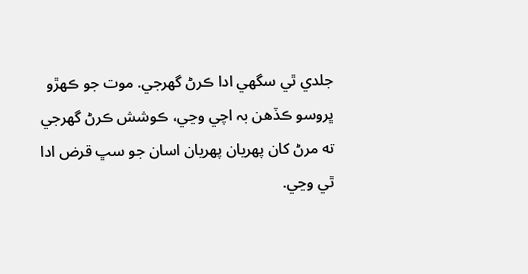جلدي ٿي سگهي ادا ڪرڻ گهرجي. موت جو ڪهڙو ڀروسو ڪڏهن بہ اچي وڃي، ڪوشش ڪرڻ گهرجي ته مرڻ کان پهريان پهريان اسان جو سڀ قرض ادا ٿي وڃي.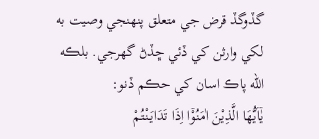گڏوگڏ قرض جي متعلق پنهنجي وصيت به لکي وارثن کي ڏئي ڇڏڻ گهرجي. بلڪه الله پاڪ اسان کي حڪم ڏنو:
یٰۤاَیُّهَا الَّذِیْنَ اٰمَنُوْۤا اِذَا تَدَایَنْتُمْ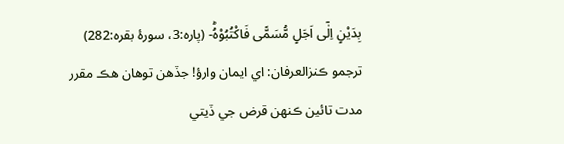بِدَیْنٍ اِلٰۤى اَجَلٍ مُّسَمًّى فَاكْتُبُوْهُؕ- (پارہ:3، سورۀ بقرہ:282)
ترجمو ڪنزالعرفان: اي ايمان وارؤ! جڏهن توهان هڪ مقرر مدت تائين ڪنهن قرض جي ڏيتي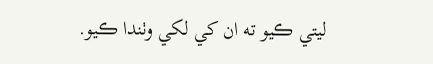ليتي ڪيو ته ان کي لکي وٺندا ڪيو.